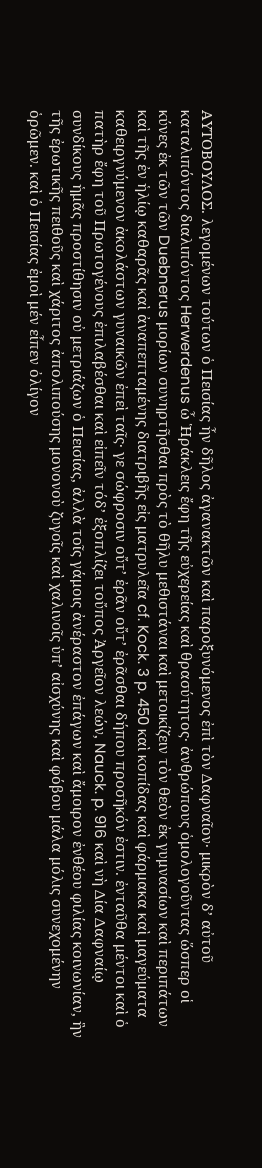ΑΥΤΟΒΟΥΛΟΣ. λεγομένων τούτων ὁ Πεισίας ἦν δῆλος ἀγανακτῶν καὶ παροξυνόμενος ἐπὶ τὸν Δαφναῖον· μικρὸν δʼ αὐτοῦ καταλιπόντος διαλιπόντος Herwerdenus ὦ Ἡράκλεις ἔφη τῆς εὐχερείας καὶ θρασύτητος· ἀνθρώπους ὁμολογοῦντας ὥσπερ οἱ κύνες ἐκ τῶν τῶν Duebnerus μορίων συνηρτῆσθαι πρὸς τὸ θῆλυ μεθιστάναι καὶ μετοικίζειν τὸν θεὸν ἐκ γυμνασίων καὶ περιπάτων καὶ τῆς ἐν ἡλίῳ καθαρᾶς καὶ ἀναπεπταμένης διατριβῆς εἰς ματρυλεῖα cf. Kock. 3 p. 450 καὶ κοπίδας καὶ φάρμακα καὶ μαγεύματα καθειργνύμενον ἀκολάστων γυναικῶν ἐπεὶ ταῖς· γε σώφροσιν οὔτʼ ἐρᾶν οὔτʼ ἐρᾶσθαι δήπου προσῆκόν ἐστιν. ἐνταῦθα μέντοι καὶ ὁ πατὴρ ἔφη τοῦ Πρωτογένους ἐπιλαβέσθαι καὶ εἰπεῖν τόδʼ ἐξοπλίζει τοὔπος Ἀργεῖον λεών, Nauck. p. 916 καὶ νὴ Δία Δαφναίῳ συνδίκους ἡμᾶς προστίθησιν οὐ μετριάζων ὁ Πεισίας, ἀλλὰ τοῖς γάμοις ἀνέραστον ἐπάγων καὶ ἄμοιρον ἐνθέου φιλίας κοινωνίαν, ἣν τῆς ἐρωτικῆς πειθοῦς καὶ χάριτος ἀπολιπούσης μονονοὺ ζυγοῖς καὶ χαλινοῖς ὑπʼ αἰσχύνης καὶ φόβου μάλα μόλις συνεχομένην ὁρῶμεν. καὶ ὁ Πεισίας ἐμοὶ μέν εἶπεν ὀλίγον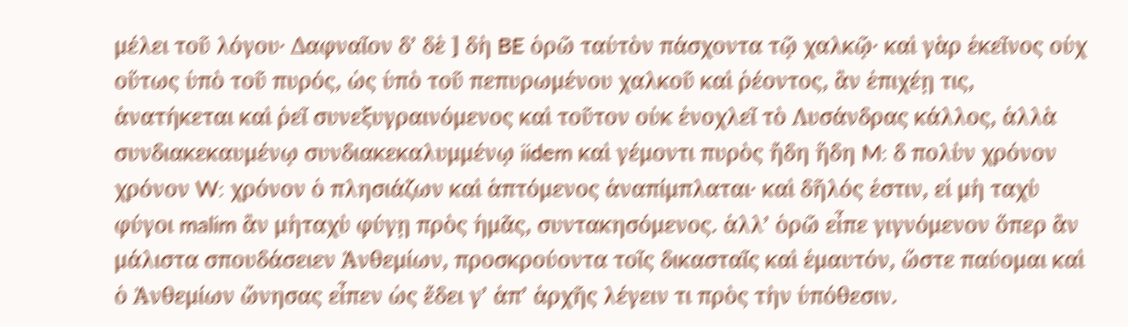μέλει τοῦ λόγου· Δαφναῖον δʼ δὲ ] δὴ BE ὁρῶ ταὐτὸν πάσχοντα τῷ χαλκῷ· καὶ γὰρ ἐκεῖνος οὐχ οὕτως ὑπὸ τοῦ πυρός, ὡς ὑπὸ τοῦ πεπυρωμένου χαλκοῦ καὶ ῥέοντος, ἂν ἐπιχέῃ τις, ἀνατήκεται καὶ ῥεῖ συνεξυγραινόμενος καὶ τοῦτον οὐκ ἐνοχλεῖ τὸ Λυσάνδρας κάλλος, ἀλλὰ συνδιακεκαυμένῳ συνδιακεκαλυμμένῳ iidem καὶ γέμοντι πυρὸς ἤδη ἥδη M: δ πολὺν χρόνον χρόνον W: χρόνον ὁ πλησιάζων καὶ ἁπτόμενος ἀναπίμπλαται· καὶ δῆλός ἐστιν, εἰ μὴ ταχὺ φύγοι malim ἂν μὴταχὺ φύγῃ πρὸς ἡμᾶς, συντακησόμενος. ἀλλʼ ὁρῶ εἶπε γιγνόμενον ὅπερ ἂν μάλιστα σπουδάσειεν Ἀνθεμίων, προσκρούοντα τοῖς δικασταῖς καὶ ἐμαυτόν, ὥστε παύομαι καὶ ὁ Ἀνθεμίων ὤνησας εἶπεν ὡς ἔδει γʼ ἀπʼ ἀρχῆς λέγειν τι πρὸς τὴν ὑπόθεσιν.